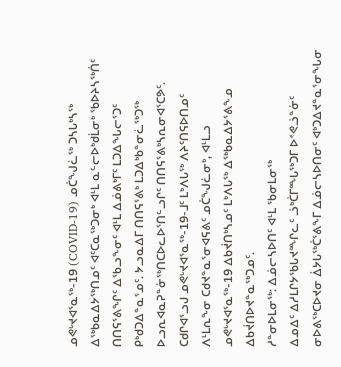ᓄᕙᒡᔪᐊᕐᓇᖅ-19 (COVID-19) ᓄᑖᖑᓛᖅ ᑐᓴᒐᒃᓴᖅ
ᐃᖅᑲᓇᐃᔭᖅᑎᓄᑦ ᐊᑦᑕᓇᖅᑐᓂᒃ ᐊᒻᒪ ᓇᓪᓕᐅᒃᑯᒫᓂᒃ ᖃᐅᔨᓴᖅᑏᑦ ᑎᑎᕋᕐᕕᖏᑦ ᐃᖃᓗᖕᓂᑦ ᐊᒻᒪ ᐃᓅᕕᒃᒥᑦ ᒪᑐᐃᖓᓕᕐᑐᑦ ᑭᒃᑯᑐᐃᓐᓇᕐᓄᑦ. ᔭᓗᓇᐃᒥ ᑎᑎᕋᕐᕕᒃ ᒪᑐᐃᒃᑲᓐᓂᓛᖅᑐᖅ ᐅᓗᕆᐊᓇᕈᓐᓃᖅᑎᑕᐅᓚᐅᕐᑎᓪᓗᒋᑦ ᑎᑎᕋᕐᕕᒃᓴᕆᓂᐊᕐᑕᕗᑦ. ᑕᑯᒋᐊᕐᓗᒍ ᓄᕙᒡᔪᐊᕐᓇᖅ-19-ᒧᑦ ᒪᒃᐱᒐᖅ ᐱᔨᑦᑎᕋᐅᑎᓄᑦ ᐱᒻᒪᕆᖕᓂ ᑕᑯᔪᓐᓇᕐᓂᐊᕋᕕᑦ ᓄᑖᖑᓛᓂᒃ, ᐊᒻᒪᓗ ᓄᕙᒡᔪᐊᕐᓇᖅ-19 ᐃᑲᔫᑎᒃᓴᓄᑦ ᒪᒃᐱᒐᖅ ᐃᖅᑲᓇᐃᔭᕐᕕᖕᓄ ᐃᑲᔫᑎᐅᔪᓐᓇᖅᑐᓄᑦ.
ᓱᓐᓂᐅᒪᓂᖅ: ᐃᓅᓕᓴᐅᑎᑦ ᐊᒻᒪ ᖃᓂᒪᓂᖅ
ᐃᓄᐃᑦ ᐃᓱᒪᒋᔭᖃᒐᔪᙱᓚᑦ ᓘᒃᑖᒥᙵᖅᑐᒥ ᐅᕝᕙᓘᓐᓃᑦ ᓂᐅᕕᖅᑕᐅᔪᓂ ᐄᔭᒐᖅᑖᕐᕕᖕᒥ ᐃᓅᓕᓴᐅᑎᓂᑦ ᐊᒃᑐᐃᔪᓐᓇᕐᓂᖓᓂ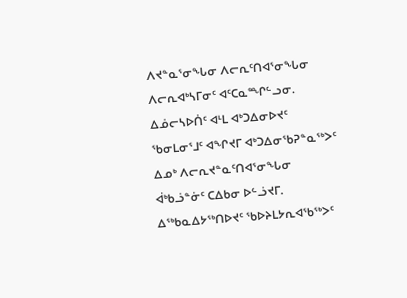ᐱᔪᓐᓇᕐᓂᖓᓂ ᐱᓕᕆᑦᑎᐊᕐᓂᖓᓂ ᐱᓕᕆᐊᒃᓴᒥᓂᑦ ᐊᑦᑕᓇᙱᓪᓗᓂ. ᐃᓅᓕᓴᐅᑏᑦ ᐊᒻᒪ ᐊᒃᑐᐃᓂᐅᔪᑦ ᖃᓂᒪᓂᕐᒧᑦ ᐊᖏᔪᒥ ᐊᒃᑐᐃᓂᖃᕈᓐᓇᖅᐳᑦ ᐃᓄᒃ ᐱᓕᕆᔪᓐᓇᑦᑎᐊᕐᓂᖓᓂ ᐋᒃᑲᓘᓐᓃᑦ ᑕᐃᑲᓂ ᐅᓪᓘᔪᒥ. ᐃᖅᑲᓇᐃᔭᖅᑎᐅᔪᑦ ᖃᐅᔨᒪᔭᕆᐊᖃᖅᐳᑦ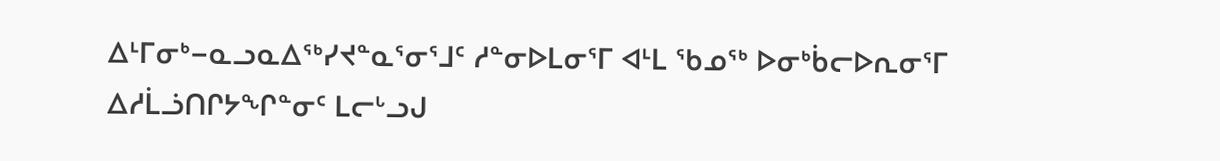ᐃᒻᒥᓂᒃ−ᓇᓗᓇᐃᖅᓯᔪᓐᓇᕐᓂᕐᒧᑦ ᓱᓐᓂᐅᒪᓂᕐᒥ ᐊᒻᒪ ᖃᓄᖅ ᐅᓂᒃᑳᓕᐅᕆᓂᕐᒥ ᐃᓱᒫᓘᑎᒋᔭᖏᓐᓂᑦ ᒪᓕᒡᓗᒍ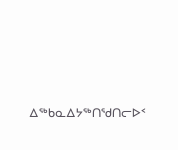ᐃᖅᑲᓇᐃᔭᖅᑎᖁᑎᓕᐅᑉ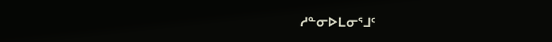ᓱᓐᓂᐅᒪᓂᕐᒧᑦ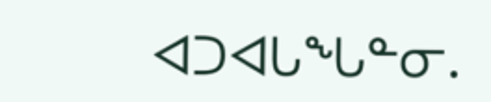ᐊᑐᐊᒐᖓᓐᓂ.